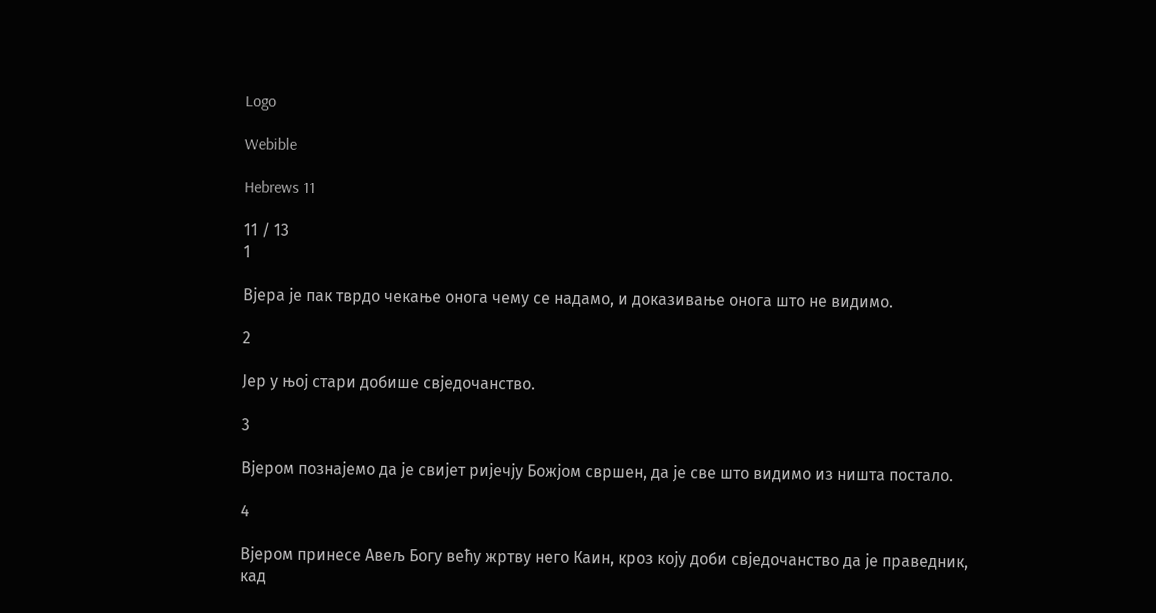Logo

Webible

Hebrews 11

11 / 13
1

Вјера је пак тврдо чекање онога чему се надамо, и доказивање онога што не видимо.

2

Јер у њој стари добише свједочанство.

3

Вјером познајемо да је свијет ријечју Божјом свршен, да је све што видимо из ништа постало.

4

Вјером принесе Авељ Богу већу жртву него Каин, кроз коју доби свједочанство да је праведник, кад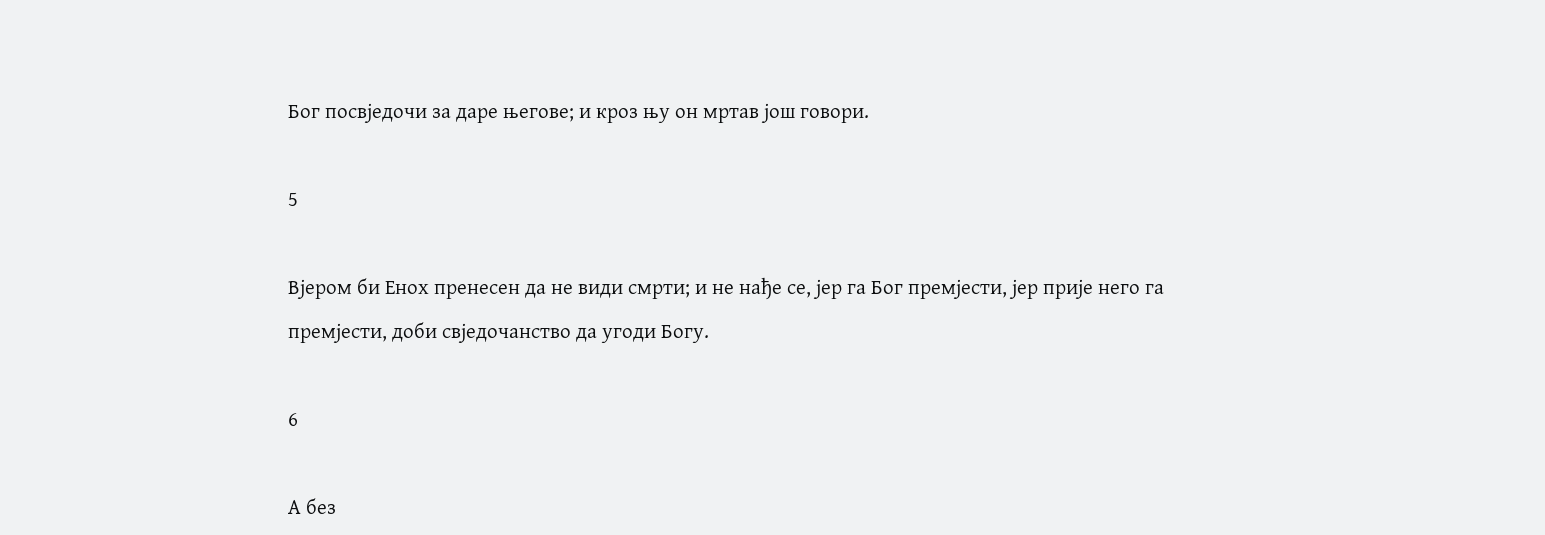Бог посвједочи за даре његове; и кроз њу он мртав још говори.

5

Вјером би Енох пренесен да не види смрти; и не нађе се, јер га Бог премјести, јер прије него га премјести, доби свједочанство да угоди Богу.

6

А без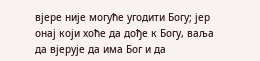вјере није могуће угодити Богу; јер онај који хоће да дође к Богу, ваља да вјерује да има Бог и да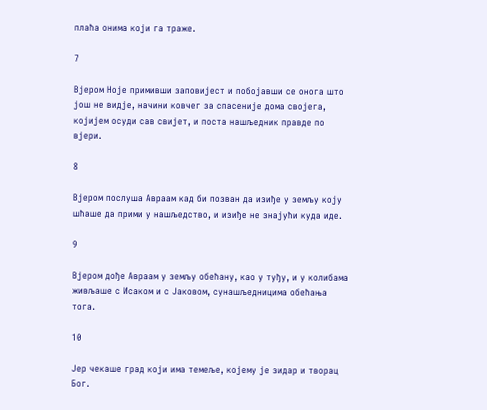плаћа онима који га траже.

7

Вјером Ноје примивши заповијест и побојавши се онога што још не видје, начини ковчег за спасеније дома својега, којијем осуди сав свијет, и поста нашљедник правде по вјери.

8

Вјером послуша Авраам кад би позван да изиђе у земљу коју шћаше да прими у нашљедство, и изиђе не знајући куда иде.

9

Вјером дође Авраам у земљу обећану, као у туђу, и у колибама живљаше с Исаком и с Јаковом, сунашљедницима обећања тога.

10

Јер чекаше град који има темеље, којему је зидар и творац Бог.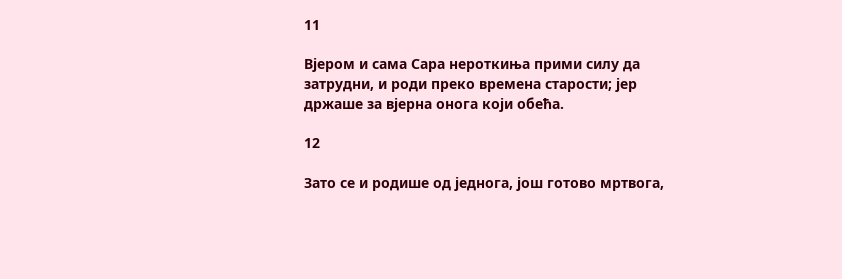11

Вјером и сама Сара нероткиња прими силу да затрудни, и роди преко времена старости; јер држаше за вјерна онога који обећа.

12

Зато се и родише од једнога, још готово мртвога,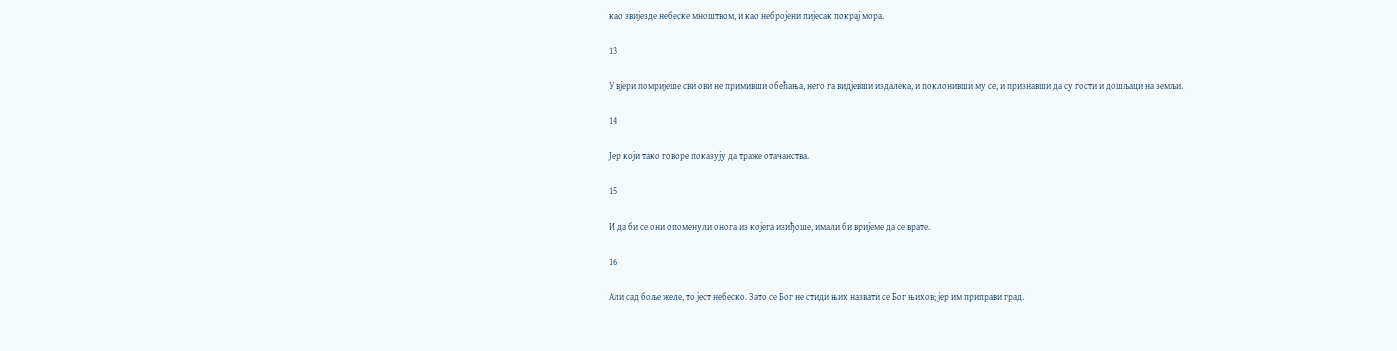као звијезде небеске мноштвом, и као небројени пијесак покрај мора.

13

У вјери помријеше сви ови не примивши обећања, него га видјевши издалека, и поклонивши му се, и признавши да су гости и дошљаци на земљи.

14

Јер који тако говоре показују да траже отачанства.

15

И да би се они опоменули онога из којега изиђоше, имали би вријеме да се врате.

16

Али сад боље желе, то јест небеско. Зато се Бог не стиди њих назвати се Бог њихов; јер им приправи град.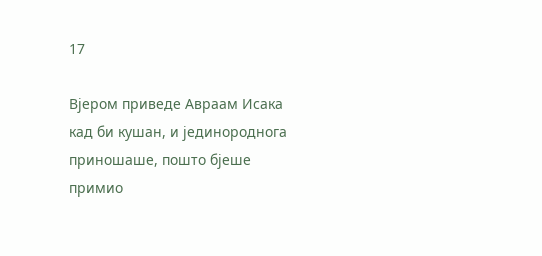17

Вјером приведе Авраам Исака кад би кушан, и јединороднога приношаше, пошто бјеше примио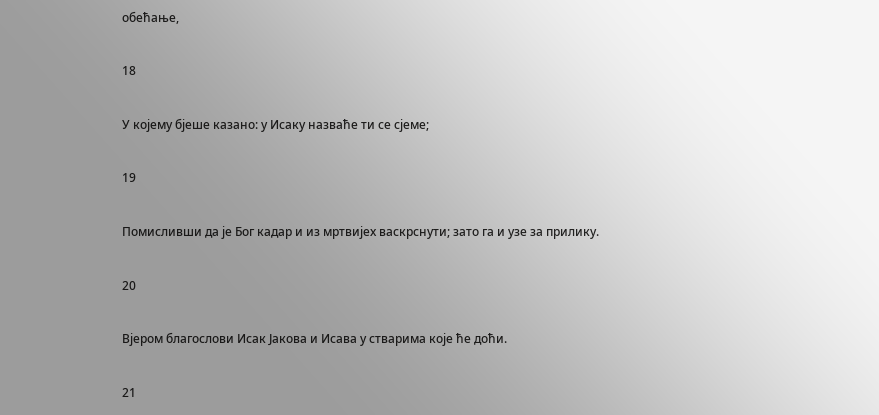обећање,

18

У којему бјеше казано: у Исаку назваће ти се сјеме;

19

Помисливши да је Бог кадар и из мртвијех васкрснути; зато га и узе за прилику.

20

Вјером благослови Исак Јакова и Исава у стварима које ће доћи.

21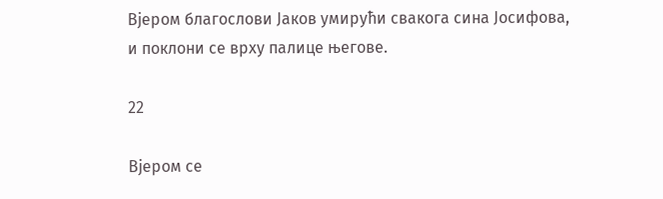Вјером благослови Јаков умирући свакога сина Јосифова, и поклони се врху палице његове.

22

Вјером се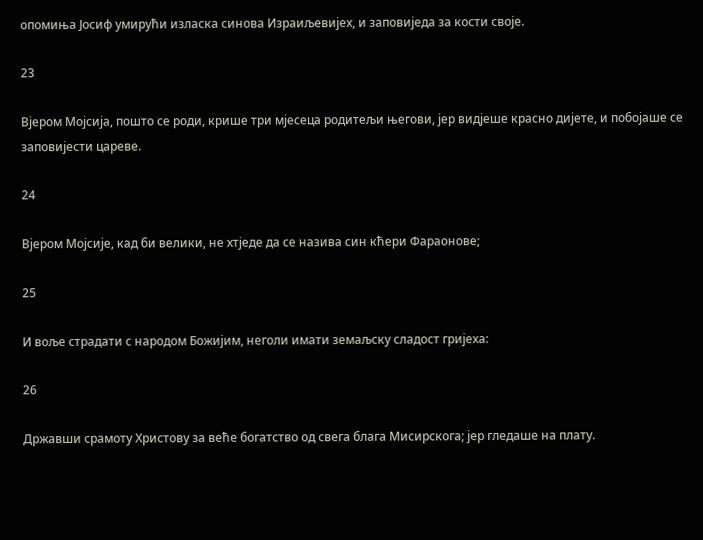опомиња Јосиф умирући изласка синова Израиљевијех, и заповиједа за кости своје.

23

Вјером Мојсија, пошто се роди, крише три мјесеца родитељи његови, јер видјеше красно дијете, и побојаше се заповијести цареве.

24

Вјером Мојсије, кад би велики, не хтједе да се назива син кћери Фараонове;

25

И воље страдати с народом Божијим, неголи имати земаљску сладост гријеха:

26

Државши срамоту Христову за веће богатство од свега блага Мисирскога; јер гледаше на плату.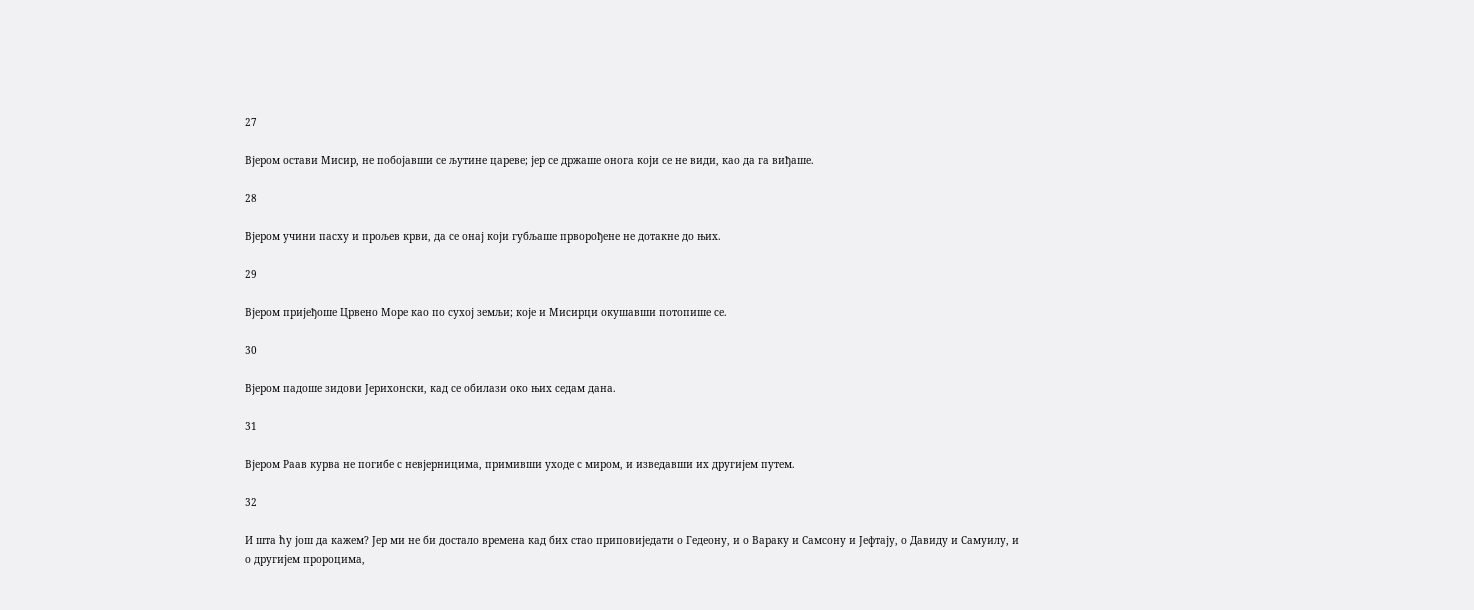27

Вјером остави Мисир, не побојавши се љутине цареве; јер се држаше онога који се не види, као да га виђаше.

28

Вјером учини пасху и прољев крви, да се онај који губљаше прворођене не дотакне до њих.

29

Вјером пријеђоше Црвено Море као по сухој земљи; које и Мисирци окушавши потопише се.

30

Вјером падоше зидови Јерихонски, кад се обилази око њих седам дана.

31

Вјером Раав курва не погибе с невјерницима, примивши уходе с миром, и изведавши их другијем путем.

32

И шта ћу још да кажем? Јер ми не би достало времена кад бих стао приповиједати о Гедеону, и о Вараку и Самсону и Јефтају, о Давиду и Самуилу, и о другијем пророцима,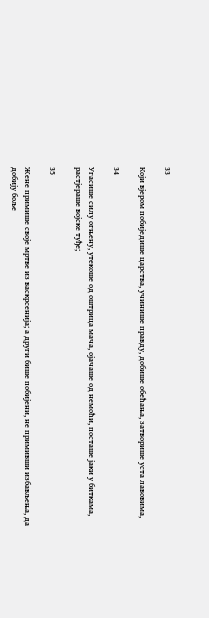33

Који вјером побиједише царства, учинише правду, добише обећања, затворише уста лавовима,

34

Угасише силу огњену, утекоше од оштрица мача, ојачаше од немоћи, посташе јаки у биткама, растјераше војске туђе;

35

Жене примише своје мртве из васкрсенија; а други бише побијени, не примивши избављења, да добију боље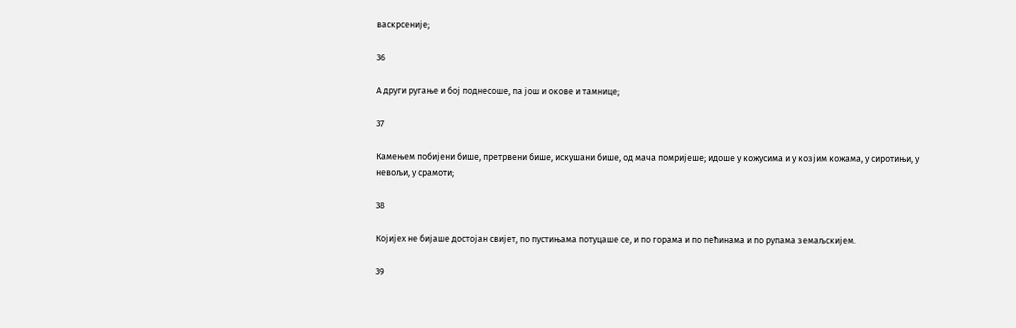васкрсеније;

36

А други ругање и бој поднесоше, па још и окове и тамнице;

37

Камењем побијени бише, претрвени бише, искушани бише, од мача помријеше; идоше у кожусима и у козјим кожама, у сиротињи, у невољи, у срамоти;

38

Којијех не бијаше достојан свијет, по пустињама потуцаше се, и по горама и по пећинама и по рупама земаљскијем.

39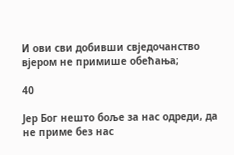И ови сви добивши свједочанство вјером не примише обећања;

40

Јер Бог нешто боље за нас одреди, да не приме без нас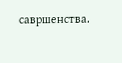савршенства.